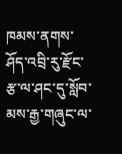ཁམས་ནགས་ཤོད་འབྲི་རུ་རྫོང་རྩ་ལ་ཤང་དུ་སློབ་མས་རྒྱ་གཞུང་ལ་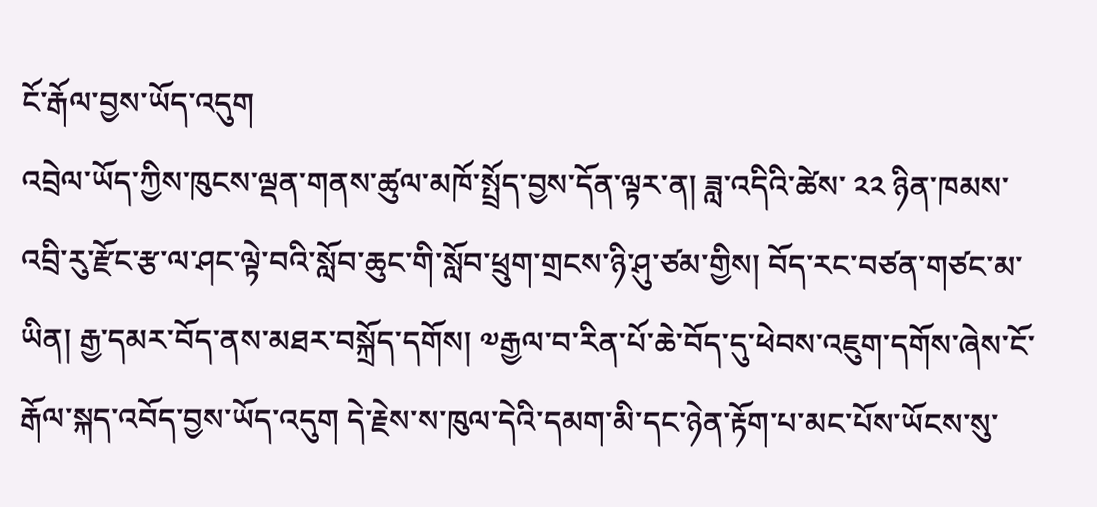ངོ་རྒོལ་བྱས་ཡོད་འདུག
འབྲེལ་ཡོད་ཀྱིས་ཁུངས་ལྡན་གནས་ཚུལ་མཁོ་སྤྲོད་བྱས་དོན་ལྟར་ན། ཟླ་འདིའི་ཚེས་ ༢༢ ཉིན་ཁམས་འབྲི་རུ་རྫོང་རྩ་ལ་ཤང་ལྟེ་བའི་སློབ་ཆུང་གི་སློབ་ཕྲུག་གྲངས་ཉི་ཤུ་ཙམ་གྱིས། བོད་རང་བཙན་གཙང་མ་ཡིན། རྒྱ་དམར་བོད་ནས་མཐར་བསྐྲོད་དགོས། ༧རྒྱལ་བ་རིན་པོ་ཆེ་བོད་དུ་ཕེབས་འཇུག་དགོས་ཞེས་ངོ་རྒོལ་སྐད་འབོད་བྱས་ཡོད་འདུག དེ་རྗེས་ས་ཁུལ་དེའི་དམག་མི་དང་ཉེན་རྟོག་པ་མང་པོས་ཡོངས་སུ་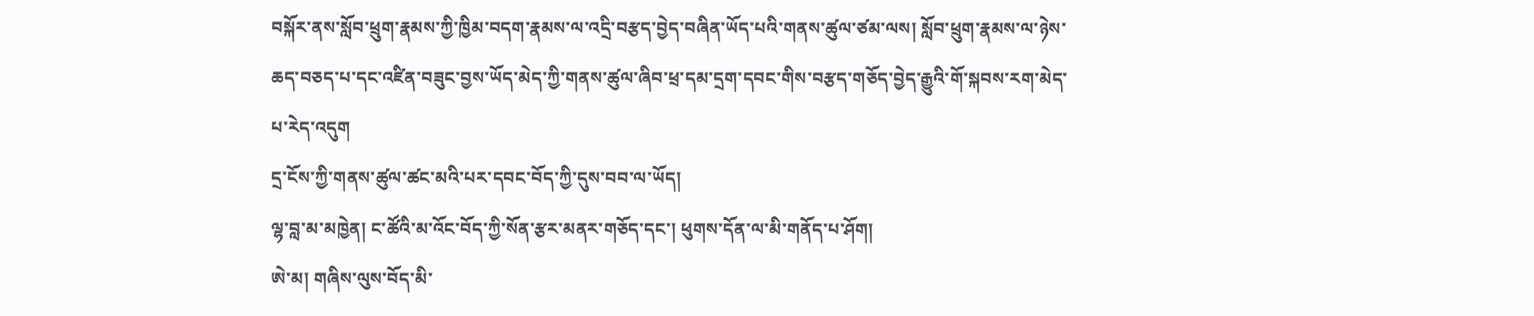བསྐོར་ནས་སློབ་ཕྲུག་རྣམས་ཀྱི་ཁྱིམ་བདག་རྣམས་ལ་འདྲི་བརྩད་བྱེད་བཞིན་ཡོད་པའི་གནས་ཚུལ་ཙམ་ལས། སློབ་ཕྲུག་རྣམས་ལ་ཉེས་ཆད་བཅད་པ་དང་འཛིན་བཟུང་བྱས་ཡོད་མེད་ཀྱི་གནས་ཚུལ་ཞིབ་ཕྲ་དམ་དྲག་དབང་གིས་བརྩད་གཅོད་བྱེད་རྒྱུའི་གོ་སྐབས་རག་མེད་པ་རེད་འདུག
དྲ་ངོས་ཀྱི་གནས་ཚུལ་ཚང་མའི་པར་དབང་བོད་ཀྱི་དུས་བབ་ལ་ཡོད།
ལྷ་བླ་མ་མཁྱེན། ང་ཚོའི་མ་འོང་བོད་ཀྱི་སོན་རྩར་མནར་གཅོད་དང་། ཕུགས་དོན་ལ་མི་གནོད་པ་ཤོག།
ཨེ་མ། གཞིས་ལུས་བོད་མི་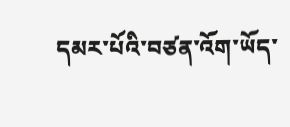དམར་པོའི་བཙན་འོག་ཡོད་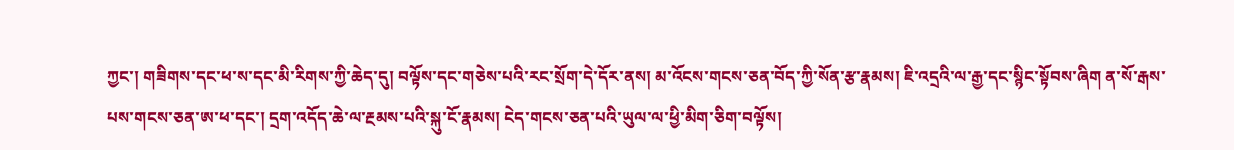ཀྱང་། གཟིགས་དང་ཕ་ས་དང་མི་རིགས་ཀྱི་ཆེད་དུ། བལྟོས་དང་གཅེས་པའི་རང་སྲོག་དེ་དོར་ནས། མ་འོངས་གངས་ཅན་བོད་ཀྱི་སོན་རྩ་རྣམས། ཇི་འདྲའི་ལ་རྒྱ་དང་སྙིང་སྟོབས་ཞིག ན་སོ་རྒས་པས་གངས་ཅན་ཨ་ཕ་དང་། དྲག་འདོད་ཆེ་ལ་རྔམས་པའི་སྐུ་ངོ་རྣམས། ངེད་གངས་ཅན་པའི་ཡུལ་ལ་ཕྱི་མིག་ཅིག་བལྟོས།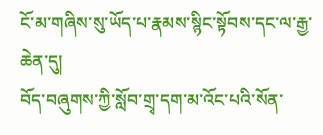ངོ་མ་གཞིས་སུ་ཡོད་པ་རྣམས་སྙིང་སྟོབས་དང་ལ་རྒྱ་ཆེན་དུ།
བོད་བཞུགས་ཀྱི་སློབ་གྲྭ་དག་མ་འོང་པའི་སོན་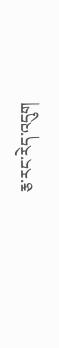རྕ་རང་རེད་འདུག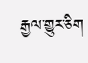རྒྱལ་གྱུར་ཅིག